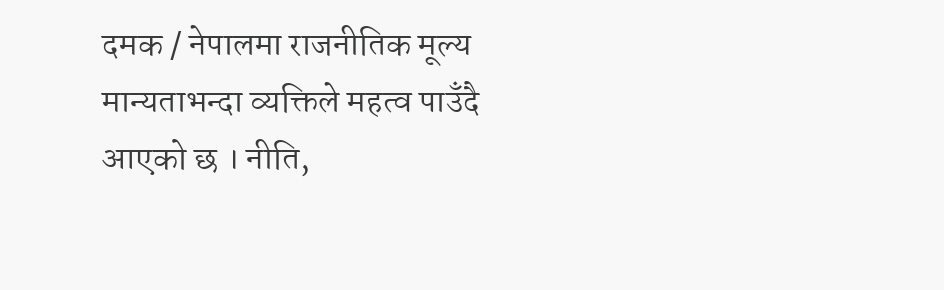दमक / नेपालमा राजनीतिक मूल्य मान्यताभन्दा व्यक्तिले महत्व पाउँदै आएको छ । नीति,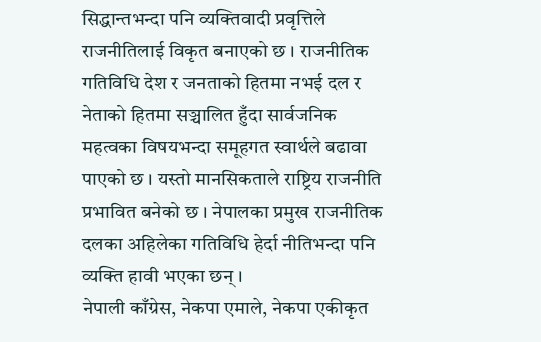सिद्धान्तभन्दा पनि व्यक्तिवादी प्रवृत्तिले राजनीतिलाई विकृत बनाएको छ । राजनीतिक गतिविधि देश र जनताको हितमा नभई दल र नेताको हितमा सञ्चालित हुँदा सार्वजनिक महत्वका विषयभन्दा समूहगत स्वार्थले बढावा पाएको छ । यस्तो मानसिकताले राष्ट्रिय राजनीति प्रभावित बनेको छ । नेपालका प्रमुख राजनीतिक दलका अहिलेका गतिविधि हेर्दा नीतिभन्दा पनि व्यक्ति हावी भएका छन् ।
नेपाली काँग्रेस, नेकपा एमाले, नेकपा एकीकृत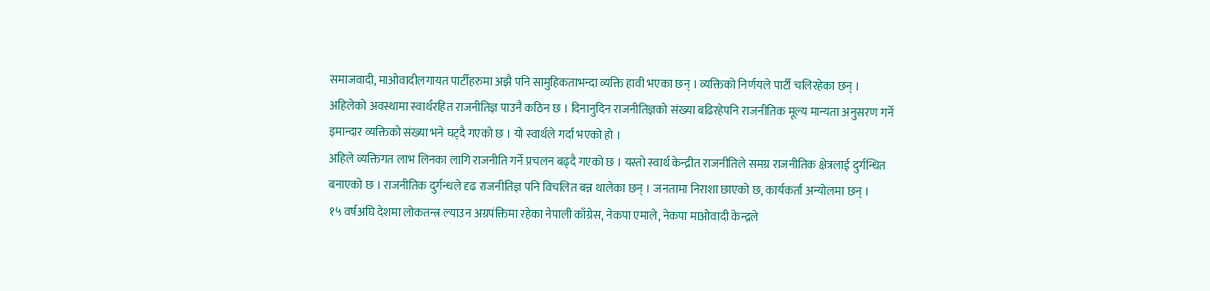समाजवादी, माओवादीलगायत पार्टीहरुमा अझै पनि सामुहिकताभन्दा व्यक्ति हावी भएका छन् । व्यक्तिको निर्णयले पार्टी चलिरहेका छन् । अहिलेको अवस्थामा स्वार्थरहित राजनीतिज्ञ पाउनै कठिन छ । दिनानुदिन राजनीतिज्ञको संख्या बढिरहेपनि राजनीतिक मूल्य मान्यता अनुसरण गर्ने इमान्दार व्यक्तिको संख्या भने घट्दै गएको छ । यो स्वार्थले गर्दा भएको हो ।
अहिले व्यक्तिगत लाभ लिनका लागि राजनीति गर्ने प्रचलन बढ्दै गएको छ । यस्तो स्वार्थ केन्द्रीत राजनीतिले समग्र राजनीतिक क्षेत्रलाई दुर्गन्धित बनाएको छ । राजनीतिक दुर्गन्धले दृढ राजनीतिज्ञ पनि विचलित बन्न थालेका छन् । जनतामा निराशा छाएको छ, कार्यकर्ता अन्योलमा छन् ।
१५ वर्षअघि देशमा लोकतन्त्र ल्याउन अग्रपंक्तिमा रहेका नेपाली काँग्रेस, नेकपा एमाले, नेकपा माओवादी केन्द्रले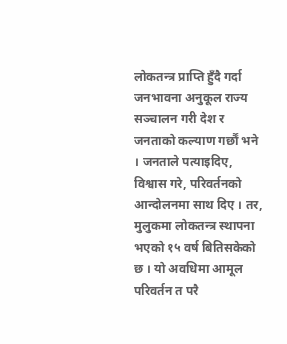लोकतन्त्र प्राप्ति हुँदै गर्दा जनभावना अनुकूल राज्य सञ्चालन गरी देश र जनताको कल्याण गर्छौं भने । जनताले पत्याइदिए, विश्वास गरे, परिवर्तनको आन्दोलनमा साथ दिए । तर, मुलुकमा लोकतन्त्र स्थापना भएको १५ वर्ष बितिसकेको छ । यो अवधिमा आमूल परिवर्तन त परै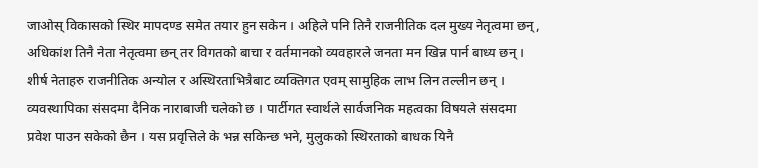जाओस् विकासको स्थिर मापदण्ड समेत तयार हुन सकेन । अहिले पनि तिनै राजनीतिक दल मुख्य नेतृत्वमा छन्, अधिकांश तिनै नेता नेतृत्वमा छन् तर विगतको बाचा र वर्तमानको व्यवहारले जनता मन खिन्न पार्न बाध्य छन् । शीर्ष नेताहरु राजनीतिक अन्योल र अस्थिरताभित्रैबाट व्यक्तिगत एवम् सामुहिक लाभ लिन तल्लीन छन् ।
व्यवस्थापिका संसदमा दैनिक नाराबाजी चलेको छ । पार्टीगत स्वार्थले सार्वजनिक महत्वका विषयले संसदमा प्रवेश पाउन सकेको छैन । यस प्रवृत्तिले के भन्न सकिन्छ भने, मुलुकको स्थिरताको बाधक यिनै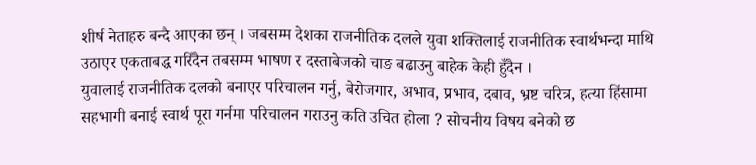शीर्ष नेताहरु बन्दै आएका छन् । जबसम्म देशका राजनीतिक दलले युवा शक्तिलाई राजनीतिक स्वार्थभन्दा माथि उठाएर एकताबद्ध गरिँदैन तबसम्म भाषण र दस्ताबेजको चाङ बढाउनु बाहेक केही हुँदैन ।
युवालाई राजनीतिक दलको बनाएर परिचालन गर्नु, बेरोजगार, अभाव, प्रभाव, दबाव, भ्रष्ट चरित्र, हत्या हिंसामा सहभागी बनाई स्वार्थ पूरा गर्नमा परिचालन गराउनु कति उचित होला ? सोचनीय विषय बनेको छ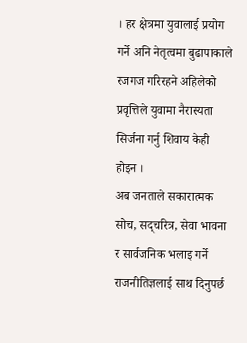। हर क्षेत्रमा युवालाई प्रयोग गर्ने अनि नेतृत्वमा बुढापाकाले रजगज गरिरहने अहिलेको प्रवृत्तिले युवामा नैरास्यता सिर्जना गर्नु शिवाय केही होइन ।
अब जनताले सकारात्मक सोच, सद्चरित्र, सेवा भावना र सार्वजनिक भलाइ गर्ने राजनीतिज्ञलाई साथ दिनुपर्छ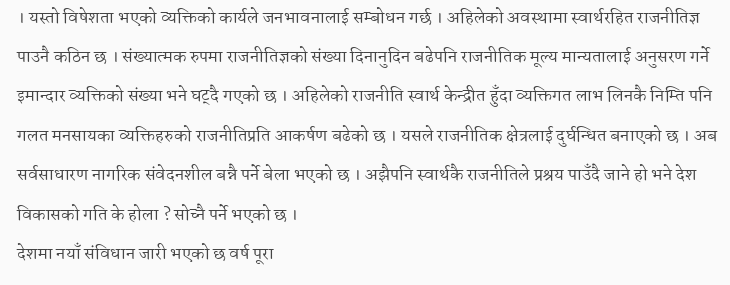। यस्तो विषेशता भएको व्यक्तिको कार्यले जनभावनालाई सम्बोधन गर्छ । अहिलेको अवस्थामा स्वार्थरहित राजनीतिज्ञ पाउनै कठिन छ । संख्यात्मक रुपमा राजनीतिज्ञको संख्या दिनानुदिन बढेपनि राजनीतिक मूल्य मान्यतालाई अनुसरण गर्ने इमान्दार व्यक्तिको संख्या भने घट्दै गएको छ । अहिलेको राजनीति स्वार्थ केन्द्रीत हुँदा व्यक्तिगत लाभ लिनकै निम्ति पनि गलत मनसायका व्यक्तिहरुको राजनीतिप्रति आकर्षण बढेको छ । यसले राजनीतिक क्षेत्रलाई दुर्घन्धित बनाएको छ । अब सर्वसाधारण नागरिक संवेदनशील बन्नै पर्ने बेला भएको छ । अझैपनि स्वार्थकै राजनीतिले प्रश्रय पाउँदै जाने हो भने देश विकासको गति के होला ? सोच्नै पर्ने भएको छ ।
देशमा नयाँ संविधान जारी भएको छ वर्ष पूरा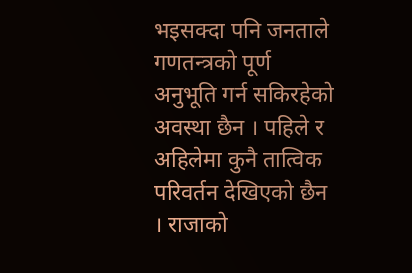भइसक्दा पनि जनताले गणतन्त्रको पूर्ण अनुभूति गर्न सकिरहेको अवस्था छैन । पहिले र अहिलेमा कुनै तात्विक परिवर्तन देखिएको छैन । राजाको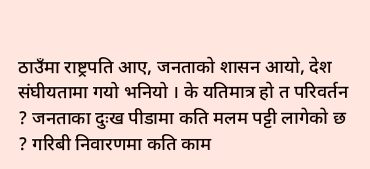ठाउँमा राष्ट्रपति आए, जनताको शासन आयो, देश संघीयतामा गयो भनियो । के यतिमात्र हो त परिवर्तन ? जनताका दुःख पीडामा कति मलम पट्टी लागेको छ ? गरिबी निवारणमा कति काम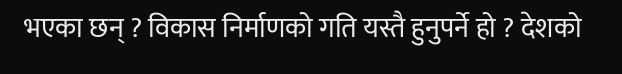भएका छन् ? विकास निर्माणको गति यस्तै हुनुपर्ने हो ? देशको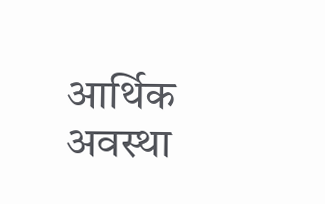आर्थिक अवस्था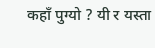कहाँ पुग्यो ? यी र यस्ता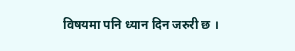विषयमा पनि ध्यान दिन जरुरी छ ।